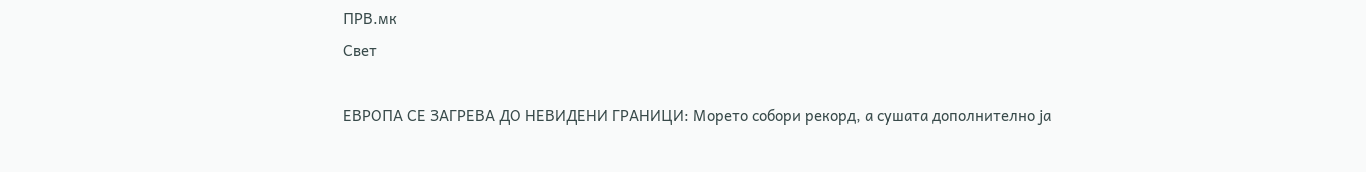ПРВ.мк
Свет

ЕВРОПА СЕ ЗАГРЕВА ДО НЕВИДЕНИ ГРАНИЦИ: Морето собори рекорд, а сушата дополнително ја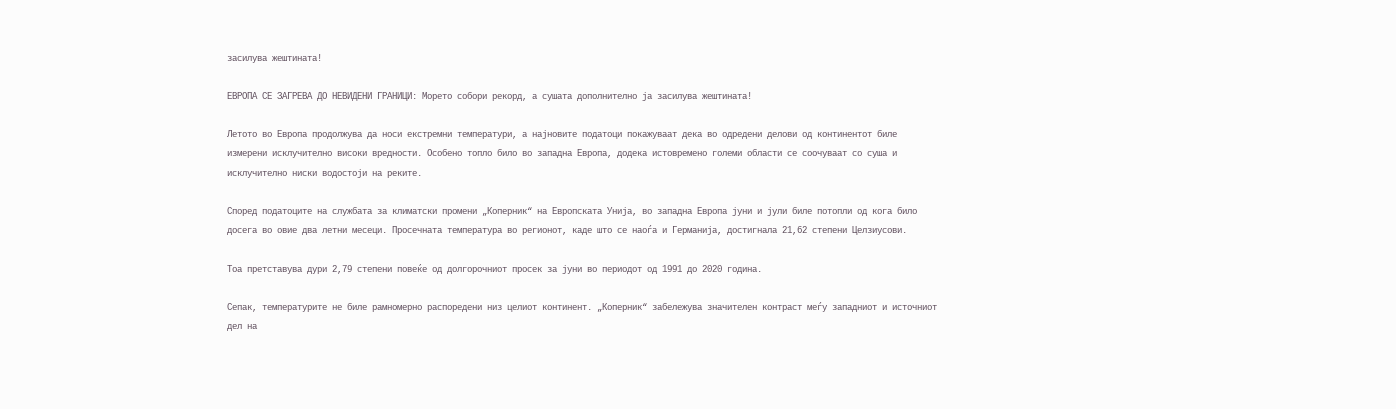засилува жештината!

ЕВРОПА СЕ ЗАГРЕВА ДО НЕВИДЕНИ ГРАНИЦИ: Морето собори рекорд, а сушата дополнително ја засилува жештината!

Летото во Европа продолжува да носи екстремни температури, а најновите податоци покажуваат дека во одредени делови од континентот биле измерени исклучително високи вредности. Особено топло било во западна Европа, додека истовремено големи области се соочуваат со суша и исклучително ниски водостоји на реките.

Според податоците на службата за климатски промени „Коперник“ на Европската Унија, во западна Европа јуни и јули биле потопли од кога било досега во овие два летни месеци. Просечната температура во регионот, каде што се наоѓа и Германија, достигнала 21,62 степени Целзиусови.

Тоа претставува дури 2,79 степени повеќе од долгорочниот просек за јуни во периодот од 1991 до 2020 година.

Сепак, температурите не биле рамномерно распоредени низ целиот континент. „Коперник“ забележува значителен контраст меѓу западниот и источниот дел на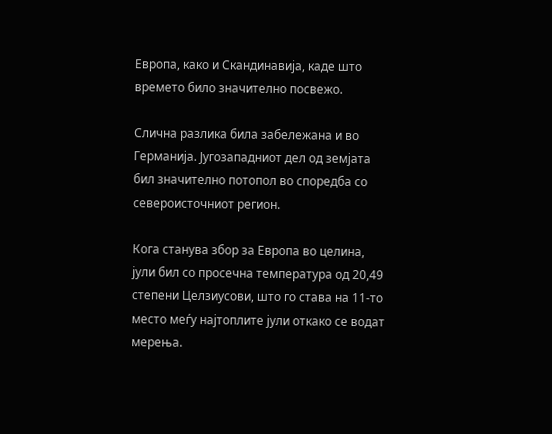Европа, како и Скандинавија, каде што времето било значително посвежо.

Слична разлика била забележана и во Германија. Југозападниот дел од земјата бил значително потопол во споредба со североисточниот регион.

Кога станува збор за Европа во целина, јули бил со просечна температура од 20,49 степени Целзиусови, што го става на 11-то место меѓу најтоплите јули откако се водат мерења.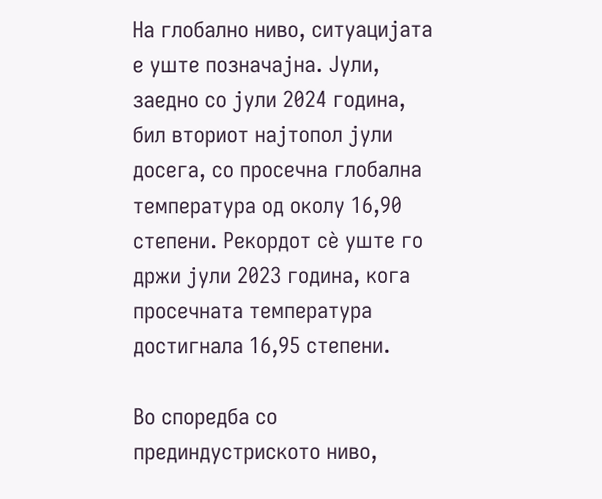На глобално ниво, ситуацијата е уште позначајна. Јули, заедно со јули 2024 година, бил вториот најтопол јули досега, со просечна глобална температура од околу 16,90 степени. Рекордот сè уште го држи јули 2023 година, кога просечната температура достигнала 16,95 степени.

Во споредба со прединдустриското ниво,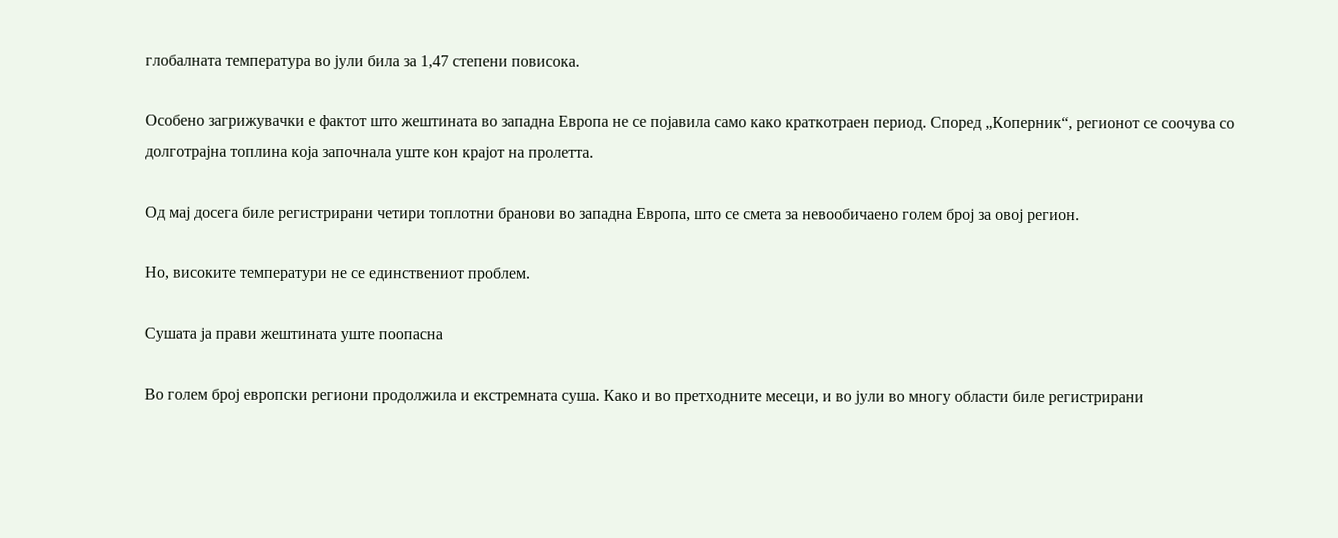глобалната температура во јули била за 1,47 степени повисока.

Особено загрижувачки е фактот што жештината во западна Европа не се појавила само како краткотраен период. Според „Коперник“, регионот се соочува со долготрајна топлина која започнала уште кон крајот на пролетта.

Од мај досега биле регистрирани четири топлотни бранови во западна Европа, што се смета за невообичаено голем број за овој регион.

Но, високите температури не се единствениот проблем.

Сушата ја прави жештината уште поопасна

Во голем број европски региони продолжила и екстремната суша. Како и во претходните месеци, и во јули во многу области биле регистрирани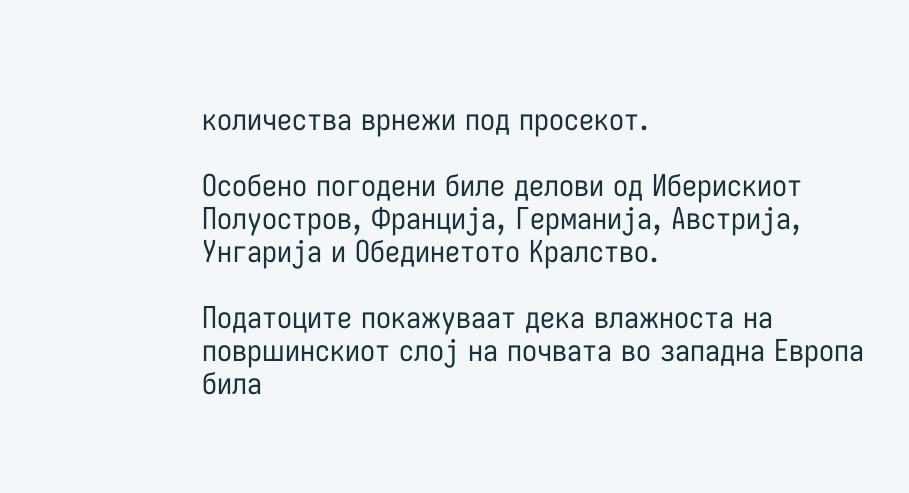количества врнежи под просекот.

Особено погодени биле делови од Иберискиот Полуостров, Франција, Германија, Австрија, Унгарија и Обединетото Кралство.

Податоците покажуваат дека влажноста на површинскиот слој на почвата во западна Европа била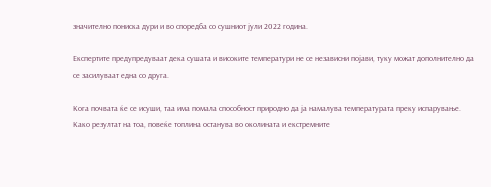значително пониска дури и во споредба со сушниот јули 2022 година.

Експертите предупредуваат дека сушата и високите температури не се независни појави, туку можат дополнително да се засилуваат една со друга.

Кога почвата ќе се исуши, таа има помала способност природно да ја намалува температурата преку испарување. Како резултат на тоа, повеќе топлина останува во околината и екстремните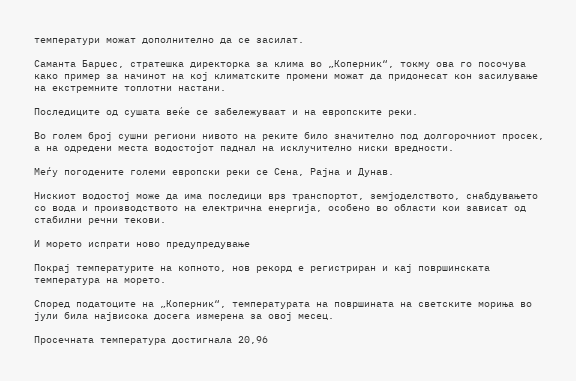температури можат дополнително да се засилат.

Саманта Барџес, стратешка директорка за клима во „Коперник“, токму ова го посочува како пример за начинот на кој климатските промени можат да придонесат кон засилување на екстремните топлотни настани.

Последиците од сушата веќе се забележуваат и на европските реки.

Во голем број сушни региони нивото на реките било значително под долгорочниот просек, а на одредени места водостојот паднал на исклучително ниски вредности.

Меѓу погодените големи европски реки се Сена, Рајна и Дунав.

Нискиот водостој може да има последици врз транспортот, земјоделството, снабдувањето со вода и производството на електрична енергија, особено во области кои зависат од стабилни речни текови.

И морето испрати ново предупредување

Покрај температурите на копното, нов рекорд е регистриран и кај површинската температура на морето.

Според податоците на „Коперник“, температурата на површината на светските мориња во јули била највисока досега измерена за овој месец.

Просечната температура достигнала 20,96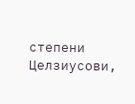степени Целзиусови,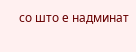со што е надминат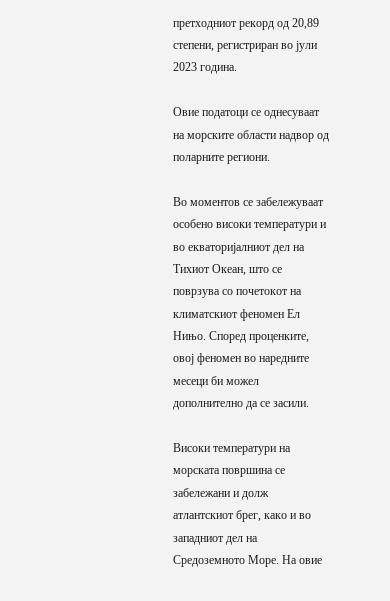претходниот рекорд од 20,89 степени, регистриран во јули 2023 година.

Овие податоци се однесуваат на морските области надвор од поларните региони.

Во моментов се забележуваат особено високи температури и во екваторијалниот дел на Тихиот Океан, што се поврзува со почетокот на климатскиот феномен Ел Нињо. Според проценките, овој феномен во наредните месеци би можел дополнително да се засили.

Високи температури на морската површина се забележани и долж атлантскиот брег, како и во западниот дел на Средоземното Море. На овие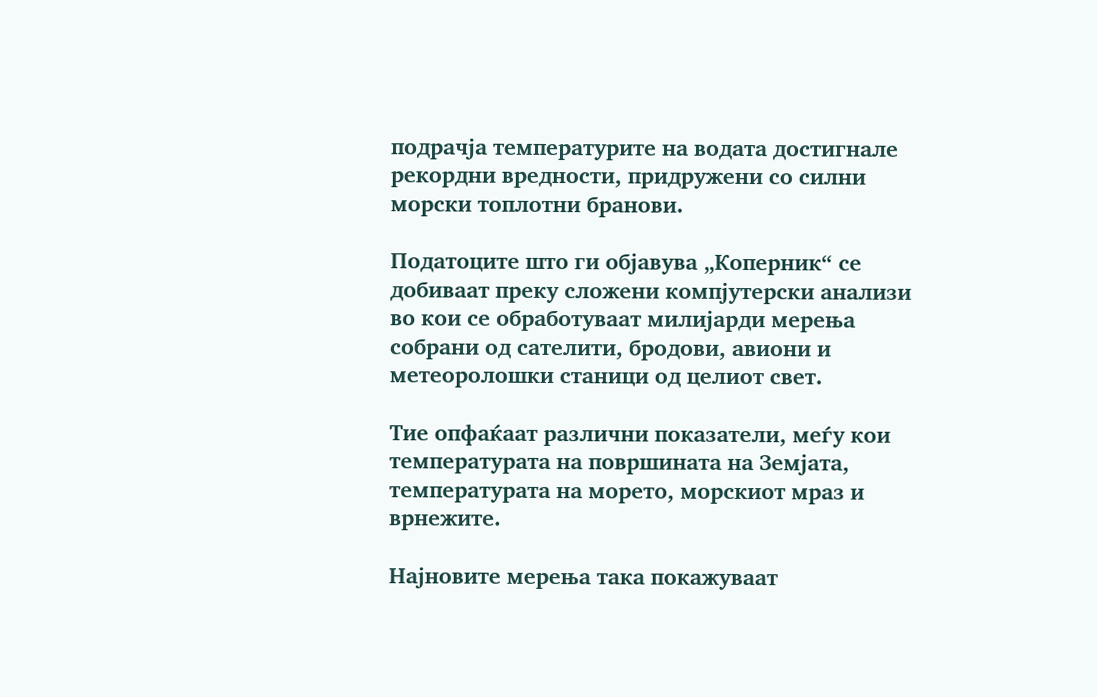подрачја температурите на водата достигнале рекордни вредности, придружени со силни морски топлотни бранови.

Податоците што ги објавува „Коперник“ се добиваат преку сложени компјутерски анализи во кои се обработуваат милијарди мерења собрани од сателити, бродови, авиони и метеоролошки станици од целиот свет.

Тие опфаќаат различни показатели, меѓу кои температурата на површината на Земјата, температурата на морето, морскиот мраз и врнежите.

Најновите мерења така покажуваат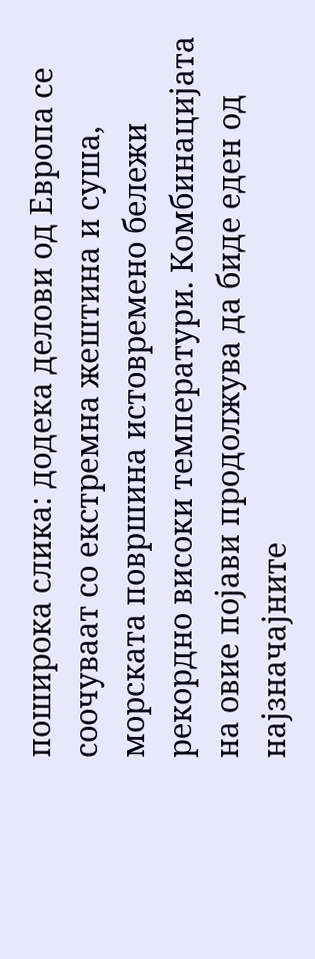поширока слика: додека делови од Европа се соочуваат со екстремна жештина и суша, морската површина истовремено бележи рекордно високи температури. Комбинацијата на овие појави продолжува да биде еден од најзначајните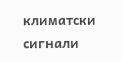климатски сигнали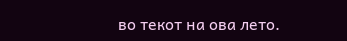во текот на ова лето.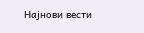Најнови вести